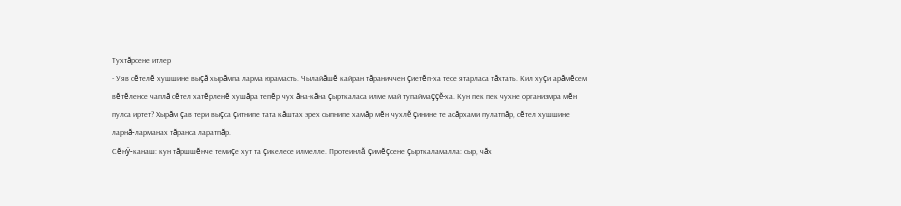Тухтăрсене итлер
- Уяв сĕтелĕ хушшине выçă хырăмпа ларма юрамасть. Чылайăшĕ кайран тăраниччен çиетĕп-ха тесе ятарласа тăхтать. Кил хуçи арăмĕсем вĕтĕленсе чаплă сĕтел хатĕрленĕ хушăра тепĕр чух ăна-кăна çырткаласа илме май тупаймаççĕ-ха. Кун пек пек чухне организмра мĕн пулса иртет? Хырăм çав тери выçса çитнипе тата кăштах эрех сыпнипе хамăр мĕн чухлĕ çинине те асăрхами пулатпăр, сĕтел хушшине ларнă-ларманах тăранса ларатпăр.
Сĕнÿ-канаш: кун тăршшĕнче темиçе хут та çикелесе илмелле. Протеинлă çимĕçсене çырткаламалла: сыр, чăх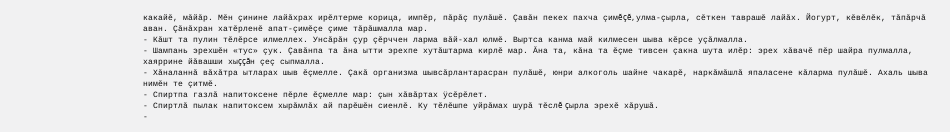какайĕ, мăйăр. Мĕн çинине лайăхрах ирĕлтерме корица, импĕр, пăрăç пулăшĕ. Çавăн пекех пахча çимĕçĕ, улма-çырла, сĕткен таврашĕ лайăх. Йогурт, кĕвĕлĕк, тăпăрчă аван. Çăнăхран хатĕрленĕ апат-çимĕçе çиме тăрăшмалла мар.
- Кăшт та пулин тĕлĕрсе илмеллех. Унсăрăн çур çĕрччен ларма вăй-хал юлмĕ. Выртса канма май килмесен шыва кĕрсе уçăлмалла.
- Шампань эрехшĕн «тус» çук. Çавăнпа та ăна ытти эрехпе хутăштарма кирлĕ мар. Ăна та, кăна та ĕçме тивсен çакна шута илĕр: эрех хăвачĕ пĕр шайра пулмалла, хаяррине йăвашши хыççăн çеç сыпмалла.
- Хăналаннă вăхăтра ытларах шыв ĕçмелле. Çакă организма шывсăрлантарасран пулăшĕ, юнри алкоголь шайне чакарĕ, наркăмăшлă япаласене кăларма пулăшĕ. Ахаль шыва нимĕн те çитмĕ.
- Спиртпа газлă напитоксене пĕрле ĕçмелле мар: çын хăвăртах ÿсĕрĕлет.
- Спиртлă пылак напитоксем хырăмлăх ай парĕшĕн сиенлĕ. Ку тĕлĕшпе уйрăмах шурă тĕслĕ çырла эрехĕ хăрушă.
-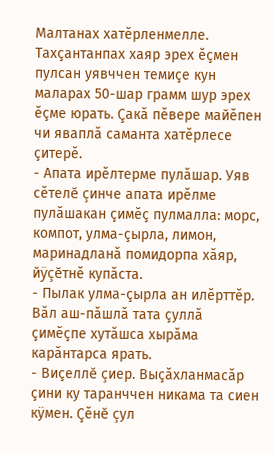Малтанах хатĕрленмелле. Тахçантанпах хаяр эрех ĕçмен пулсан уявччен темиçе кун маларах 50-шар грамм шур эрех ĕçме юрать. Çакă пĕвере майĕпен чи яваплă саманта хатĕрлесе çитерĕ.
- Апата ирĕлтерме пулăшар. Уяв сĕтелĕ çинче апата ирĕлме пулăшакан çимĕç пулмалла: морс, компот, улма-çырла, лимон, маринадланă помидорпа хăяр, йÿçĕтнĕ купăста.
- Пылак улма-çырла ан илĕрттĕр. Вăл аш-пăшлă тата çуллă çимĕçпе хутăшса хырăма карăнтарса ярать.
- Виçеллĕ çиер. Выçăхланмасăр çини ку таранччен никама та сиен кÿмен. Çĕнĕ çул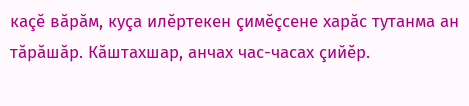каçĕ вăрăм, куçа илĕртекен çимĕçсене харăс тутанма ан тăрăшăр. Кăштахшар, анчах час-часах çийĕр.